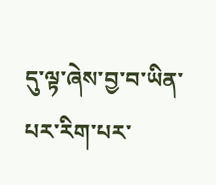དུ་ལྟ་ཞེས་བྱ་བ་ཡིན་པར་རིག་པར་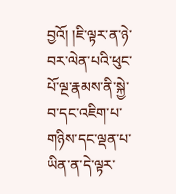བྱའོ། །ཇི་ལྟར་ན་ཉེ་བར་ལེན་པའི་ཕུང་པོ་ལྔ་རྣམས་ནི་སྐྱེ་བ་དང་འཇིག་པ་གཉིས་དང་ལྡན་པ་ཡིན་ན་དེ་ལྟར་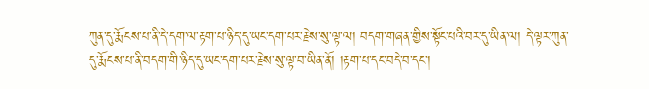ཀུན་དུ་རྨོངས་པ་ནི་དེ་དག་ལ་རྟག་པ་ཉིད་དུ་ཡང་དག་པར་རྗེས་སུ་ལྟ་ལ། བདག་གཞན་གྱིས་སྟོང་པའི་བར་དུ་ཡིན་ལ། དེ་ལྟར་ཀུན་དུ་རྨོངས་པ་ནི་བདག་གི་ཉིད་དུ་ཡང་དག་པར་རྗེས་སུ་ལྟ་བ་ཡིན་ནོ། །རྟག་པ་དང་བདེ་བ་དང་།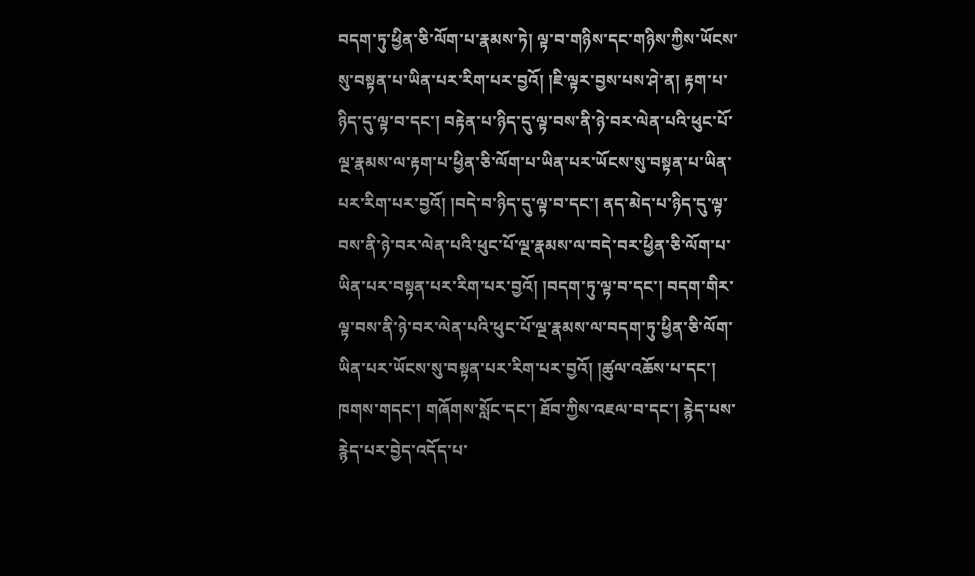བདག་ཏུ་ཕྱིན་ཅི་ལོག་པ་རྣམས་ཏེ། ལྟ་བ་གཉིས་དང་གཉིས་ཀྱིས་ཡོངས་སུ་བསྟན་པ་ཡིན་པར་རིག་པར་བྱའོ། །ཇི་ལྟར་བྱས་པས་ཤེ་ན། རྟག་པ་ཉིད་དུ་ལྟ་བ་དང་། བརྟེན་པ་ཉིད་དུ་ལྟ་བས་ནི་ཉེ་བར་ལེན་པའི་ཕུང་པོ་ལྔ་རྣམས་ལ་རྟག་པ་ཕྱིན་ཅི་ལོག་པ་ཡིན་པར་ཡོངས་སུ་བསྟན་པ་ཡིན་པར་རིག་པར་བྱའོ། །བདེ་བ་ཉིད་དུ་ལྟ་བ་དང་། ནད་མེད་པ་ཉིད་དུ་ལྟ་བས་ནི་ཉེ་བར་ལེན་པའི་ཕུང་པོ་ལྔ་རྣམས་ལ་བདེ་བར་ཕྱིན་ཅི་ལོག་པ་ཡིན་པར་བསྟན་པར་རིག་པར་བྱའོ། །བདག་ཏུ་ལྟ་བ་དང་། བདག་གིར་ལྟ་བས་ནི་ཉེ་བར་ལེན་པའི་ཕུང་པོ་ལྔ་རྣམས་ལ་བདག་ཏུ་ཕྱིན་ཅི་ལོག་ཡིན་པར་ཡོངས་སུ་བསྟན་པར་རིག་པར་བྱའོ། །ཚུལ་འཆོས་པ་དང་། ཁགས་གདང་། གཞོགས་སློང་དང་། ཐོབ་ཀྱིས་འཇལ་བ་དང་། རྙེད་པས་རྙེད་པར་བྱེད་འདོད་པ་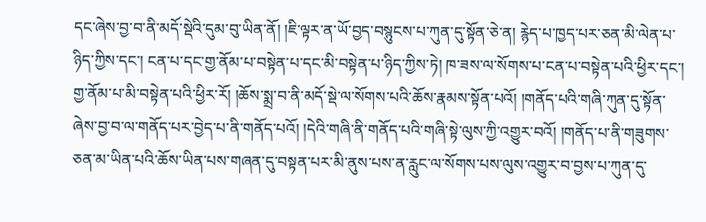དང་ཞེས་བྱ་བ་ནི་མདོ་སྡེའི་དུམ་བུ་ཡིན་ནོ། །ཇི་ལྟར་ན་ཡོ་བྱད་བསྙུངས་པ་ཀུན་དུ་སྟོན་ཅེ་ན། རྙེད་པ་ཁྱད་པར་ཅན་མི་ལེན་པ་ཉིད་ཀྱིས་དང་། ངན་པ་དང་གྱ་ནོམ་པ་བསྟེན་པ་དང་མི་བསྟེན་པ་ཉིད་ཀྱིས་ཏེ། ཁ་ཟས་ལ་སོགས་པ་ངན་པ་བསྟེན་པའི་ཕྱིར་དང་། གྱ་ནོམ་པ་མི་བསྟེན་པའི་ཕྱིར་རོ། །ཆོས་སྨྲ་བ་ནི་མདོ་སྡེ་ལ་སོགས་པའི་ཆོས་རྣམས་སྟོན་པའོ། །གནོད་པའི་གཞི་ཀུན་དུ་སྟོན་ཞེས་བྱ་བ་ལ་གནོད་པར་བྱེད་པ་ནི་གནོད་པའོ། །དེའི་གཞི་ནི་གནོད་པའི་གཞི་སྟེ་ལུས་ཀྱི་འགྱུར་བའོ། །གནོད་པ་ནི་གཟུགས་ཅན་མ་ཡིན་པའི་ཆོས་ཡིན་པས་གཞན་དུ་བསྟན་པར་མི་ནུས་པས་ན་རླུང་ལ་སོགས་པས་ལུས་འགྱུར་བ་བྱས་པ་ཀུན་དུ་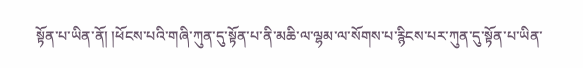སྟོན་པ་ཡིན་ནོ། །ཕོངས་པའི་གཞི་ཀུན་དུ་སྟོན་པ་ནི་མཆི་ལ་ལྷམ་ལ་སོགས་པ་རྙིངས་པར་ཀུན་དུ་སྟོན་པ་ཡིན་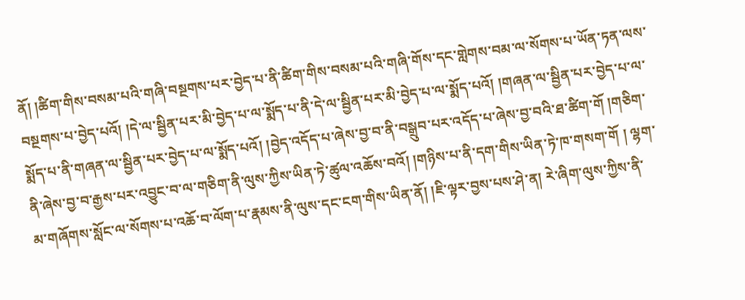ནོ། །ཚིག་གིས་བསམ་པའི་གཞི་བསྔགས་པར་བྱེད་པ་ནི་ཚིག་གིས་བསམ་པའི་གཞི་གོས་དང་གླེགས་བམ་ལ་སོགས་པ་ཡོན་ཏན་ལས་བསྔགས་པ་བྱེད་པའོ། །དེ་ལ་སྦྱིན་པར་མི་བྱེད་པ་ལ་སྨོད་པ་ནི་དེ་ལ་སྦྱིན་པར་མི་བྱེད་པ་ལ་སྨོད་པའོ། །གཞན་ལ་སྦྱིན་པར་བྱེད་པ་ལ་
སྨོད་པ་ནི་གཞན་ལ་སྦྱིན་པར་བྱེད་པ་ལ་སྨོད་པའོ། །བྱེད་འདོད་པ་ཞེས་བྱ་བ་ནི་བསྒྲུབ་པར་འདོད་པ་ཞེས་བྱ་བའི་ཐ་ཚིག་གོ །གཅིག་ནི་ཞེས་བྱ་བ་རྒྱས་པར་འབྱུང་བ་ལ་གཅིག་ནི་ལུས་ཀྱིས་ཡིན་ཏེ་ཚུལ་འཆོས་བའོ། །གཉིས་པ་ནི་དག་གིས་ཡིན་ཏེ་ཁ་གསག་གོ ། ལྷག་མ་གཞོགས་སློང་ལ་སོགས་པ་འཆོ་བ་ལོག་པ་རྣམས་ནི་ལུས་དང་ངག་གིས་ཡིན་ནོ། །ཇི་ལྟར་བྱས་པས་ཤེ་ན། རེ་ཞིག་ལུས་ཀྱིས་ནི་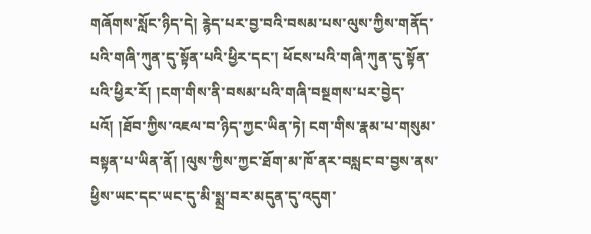གཞོགས་སློང་ཉིད་དེ། རྙེད་པར་བྱ་བའི་བསམ་པས་ལུས་ཀྱིས་གནོད་པའི་གཞི་ཀུན་དུ་སྟོན་པའི་ཕྱིར་དང་། ཕོངས་པའི་གཞི་ཀུན་དུ་སྟོན་པའི་ཕྱིར་རོ། །ངག་གིས་ནི་བསམ་པའི་གཞི་བསྔགས་པར་བྱེད་པའོ། །ཐོབ་ཀྱིས་འཇལ་བ་ཉིད་ཀྱང་ཡིན་ཏེ། ངག་གིས་རྣམ་པ་གསུམ་བསྟན་པ་ཡིན་ནོ། །ལུས་ཀྱིས་ཀྱང་ཐོག་མ་ཁོ་ནར་བསླང་བ་བྱས་ནས་ཕྱིས་ཡང་དང་ཡང་དུ་མི་སྨྲ་བར་མདུན་དུ་འདུག་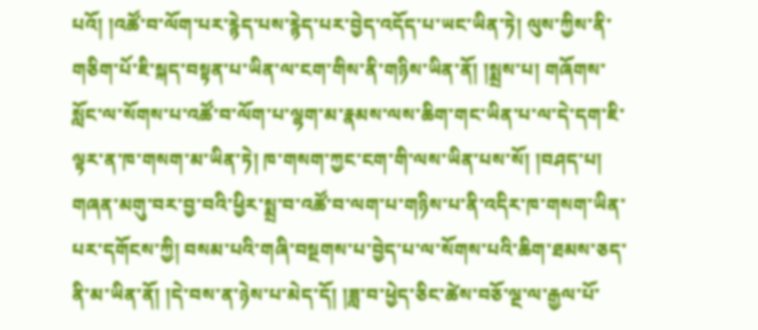པའོ། །འཚོ་བ་ལོག་པར་རྙེད་པས་རྙེད་པར་བྱེད་འདོད་པ་ཡང་ཡིན་ཏེ། ལུས་ཀྱིས་ནི་གཅིག་པོ་ཇི་སྐད་བསྟན་པ་ཡིན་ལ་ངག་གིས་ནི་གཉིས་ཡིན་ནོ། །སྨྲས་པ། གཞོགས་སློང་ལ་སོགས་པ་འཚོ་བ་ལོག་པ་ལྷག་མ་རྣམས་ལས་ཆིག་གང་ཡིན་པ་ལ་དེ་དག་ཇི་ལྟར་ན་ཁ་གསག་མ་ཡིན་ཏེ། ཁ་གསག་ཀྱང་ངག་གི་ལས་ཡིན་པས་སོ། །བཤད་པ། གཞན་མགུ་བར་བྱ་བའི་ཕྱིར་སྨྲ་བ་འཚོ་བ་ལག་པ་གཉིས་པ་ནི་འདིར་ཁ་གསག་ཡིན་པར་དགོངས་ཀྱི། བསམ་པའི་གཞི་བསྔགས་པ་བྱེད་པ་ལ་སོགས་པའི་ཆིག་ཐམས་ཅད་ནི་མ་ཡིན་ནོ། །དེ་བས་ན་ཉེས་པ་མེད་དོ། །ཟླ་བ་ཕྱེད་ཅིང་ཚེས་བཅོ་ལྔ་ལ་རྒྱལ་པོ་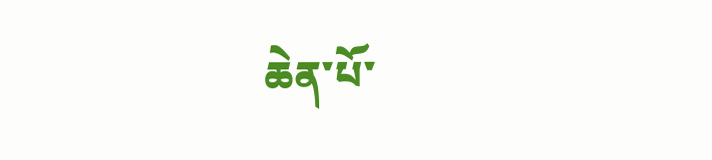ཆེན་པོ་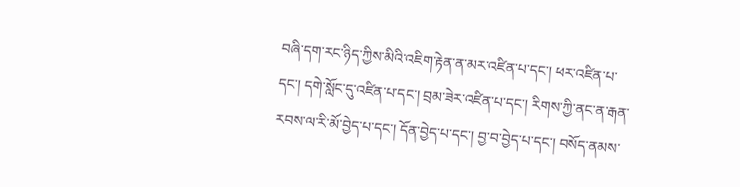བཞི་དག་རང་ཉིད་ཀྱིས་མིའི་འཇིག་རྟེན་ན་མར་འཛིན་པ་དང་། ཕར་འཛིན་པ་དང་། དགེ་སློང་དུ་འཛིན་པ་དང་། བྲམ་ཟེར་འཛིན་པ་དང་། རིགས་ཀྱི་ནང་ན་རྒན་རབས་ལ་རི་མོ་བྱེད་པ་དང་། དོན་བྱེད་པ་དང་། བྱ་བ་བྱེད་པ་དང་། བསོད་ནམས་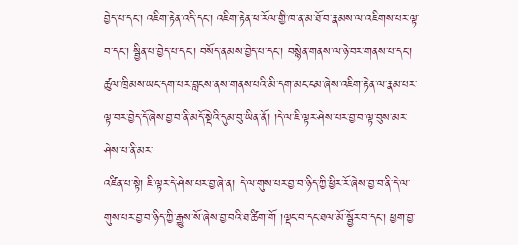བྱེད་པ་དང་། འཇིག་རྟེན་འདི་དང་། འཇིག་རྟེན་ཕ་རོལ་གྱི་ཁ་ན་མ་ཐོ་བ་རྣམས་ལ་འཇིགས་པར་ལྟ་བ་དང་། སྦྱིན་པ་བྱེད་པ་དང་། བསོད་ནམས་བྱེད་པ་དང་། བསྙེན་གནས་ལ་ཉེ་བར་གནས་པ་དང་། ཚུལ་ཁྲིམས་ཡང་དག་པར་བླངས་ནས་གནས་པའི་མི་དག་མང་ངམ་ཞེས་འཇིག་རྟེན་ལ་རྣམ་པར་ལྟ་བར་བྱེད་དོ་ཞེས་བྱ་བ་ནི་མདོ་སྡེའི་དུམ་བུ་ཡིན་ནོ། །དེ་ལ་ཇི་ལྟར་ཤེས་པར་བྱ་བ་ལྟ་བུས་མར་ཤེས་པ་ནི་མར་
འཛིན་པ་སྟེ། ཇི་ལྟར་དེ་ཤེས་པར་བྱ་ཞེ་ན། དེ་ལ་གུས་པར་བྱ་བ་ཉིད་ཀྱི་ཕྱིར་རོ་ཞེས་བྱ་བ་ནི་དེ་ལ་གུས་པར་བྱ་བ་ཉིད་ཀྱི་རྒྱུས་སོ་ཞེས་བྱ་བའི་ཐ་ཚིག་གོ །ལྡང་བ་དང་ཐལ་མོ་སྦྱོར་བ་དང་། ཕྱག་བྱ་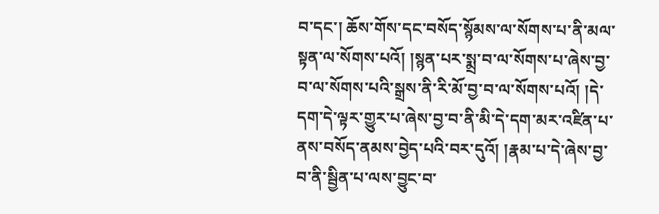བ་དང་། ཆོས་གོས་དང་བསོད་སྙོམས་ལ་སོགས་པ་ནི་མལ་སྟན་ལ་སོགས་པའོ། །སྙན་པར་སྨྲ་བ་ལ་སོགས་པ་ཞེས་བྱ་བ་ལ་སོགས་པའི་སྒྲས་ནི་རི་མོ་བྱ་བ་ལ་སོགས་པའོ། །དེ་དག་དེ་ལྟར་གྱུར་པ་ཞེས་བྱ་བ་ནི་མི་དེ་དག་མར་འཛིན་པ་ནས་བསོད་ནམས་བྱེད་པའི་བར་དུའོ། །རྣམ་པ་དེ་ཞེས་བྱ་བ་ནི་སྦྱིན་པ་ལས་བྱུང་བ་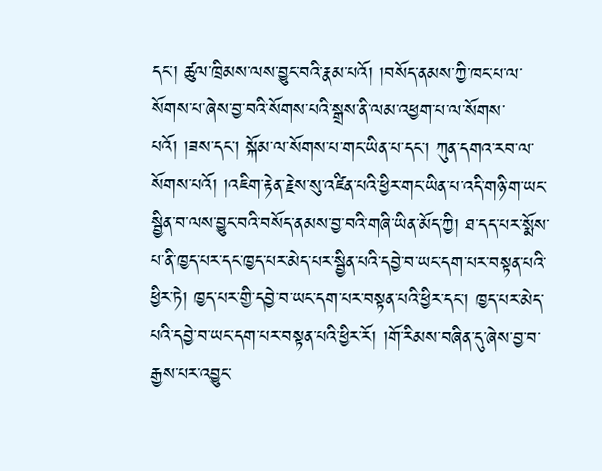དང་། ཚུལ་ཁྲིམས་ལས་བྱུང་བའི་རྣམ་པའོ། །བསོད་ནམས་ཀྱི་ཁང་པ་ལ་སོགས་པ་ཞེས་བྱ་བའི་སོགས་པའི་སྒྲས་ནི་ལམ་འཕྱག་པ་ལ་སོགས་པའོ། །ཟས་དང་། སྐོམ་ལ་སོགས་པ་གང་ཡིན་པ་དང་། ཀུན་དགའ་རབ་ལ་སོགས་པའོ། །འཇིག་རྟེན་རྗེས་སུ་འཛིན་པའི་ཕྱིར་གང་ཡིན་པ་འདི་གཉི་ག་ཡང་སྦྱིན་བ་ལས་བྱུང་བའི་བསོད་ནམས་བྱ་བའི་གཞི་ཡིན་མོད་ཀྱི། ཐ་དད་པར་སྨོས་པ་ནི་ཁྱད་པར་དང་ཁྱད་པར་མེད་པར་སྦྱིན་པའི་དབྱེ་བ་ཡང་དག་པར་བསྟན་པའི་ཕྱིར་ཏེ། ཁྱད་པར་གྱི་དབྱེ་བ་ཡང་དག་པར་བསྟན་པའི་ཕྱིར་དང་། ཁྱད་པར་མེད་པའི་དབྱེ་བ་ཡང་དག་པར་བསྟན་པའི་ཕྱིར་རོ། །གོ་རིམས་བཞིན་དུ་ཞེས་བྱ་བ་རྒྱས་པར་འབྱུང་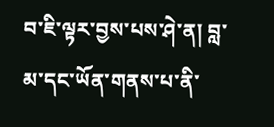བ་ཇི་ལྟར་བྱས་པས་ཤེ་ན། བླ་མ་དང་ཡོན་གནས་པ་ནི་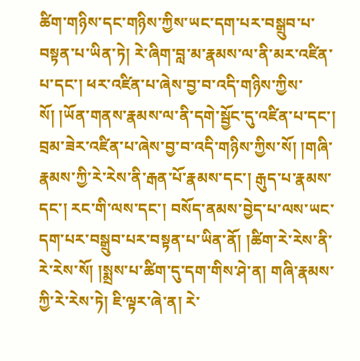ཚིག་གཉིས་དང་གཉིས་ཀྱིས་ཡང་དག་པར་བསྒྲུབ་པ་བསྟན་པ་ཡིན་ཏེ། རེ་ཞིག་བླ་མ་རྣམས་ལ་ནི་མར་འཛིན་པ་དང་། ཕར་འཛིན་པ་ཞེས་བྱ་བ་འདི་གཉིས་ཀྱིས་སོ། །ཡོན་གནས་རྣམས་ལ་ནི་དགེ་སྦྱོང་དུ་འཛིན་པ་དང་། བྲམ་ཟེར་འཛིན་པ་ཞེས་བྱ་བ་འདི་གཉིས་ཀྱིས་སོ། །གཞི་རྣམས་ཀྱི་རེ་རེས་ནི་རྒན་པོ་རྣམས་དང་། རྒུད་པ་རྣམས་དང་། རང་གི་ལས་དང་། བསོད་ནམས་བྱེད་པ་ལས་ཡང་དག་པར་བསྒྲུབ་པར་བསྟན་པ་ཡིན་ནོ། །ཚིག་རེ་རེས་ནི་རེ་རེས་སོ། །སྨྲས་པ་ཚིག་དུ་དག་གིས་ཤེ་ན། གཞི་རྣམས་ཀྱི་རེ་རེས་ཏེ། ཇི་ལྟར་ཞེ་ན། རེ་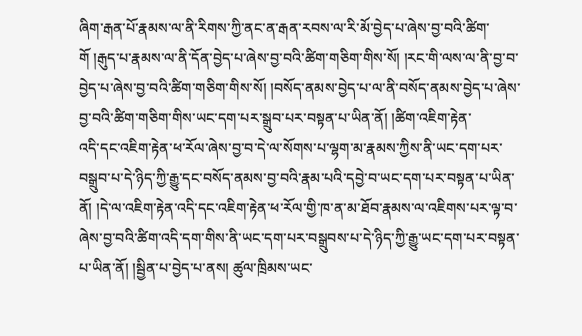ཞིག་རྒན་པོ་རྣམས་ལ་ནི་རིགས་ཀྱི་ནང་ན་རྒན་རབས་ལ་རི་མོ་བྱེད་པ་ཞེས་བྱ་བའི་ཚིག་གོ །རྒུད་པ་རྣམས་ལ་ནི་དོན་བྱེད་པ་ཞེས་བྱ་བའི་ཚིག་གཅིག་གིས་སོ། །རང་གི་ལས་ལ་ནི་བྱ་བ་བྱེད་པ་ཞེས་བྱ་བའི་ཚིག་གཅིག་གིས་སོ། །བསོད་ནམས་བྱེད་པ་ལ་ནི་བསོད་ནམས་བྱེད་པ་ཞེས་བྱ་བའི་ཚིག་གཅིག་གིས་ཡང་དག་པར་སྒྲུབ་པར་བསྟན་པ་ཡིན་ནོ། །ཚིག་འཇིག་རྟེན་
འདི་དང་འཇིག་རྟེན་ཕ་རོལ་ཞེས་བྱ་བ་དེ་ལ་སོགས་པ་ལྷག་མ་རྣམས་ཀྱིས་ནི་ཡང་དག་པར་བསྒྲུབ་པ་དེ་ཉིད་ཀྱི་རྒྱུ་དང་བསོད་ནམས་བྱ་བའི་རྣམ་པའི་དབྱེ་བ་ཡང་དག་པར་བསྟན་པ་ཡིན་ནོ། །དེ་ལ་འཇིག་རྟེན་འདི་དང་འཇིག་རྟེན་ཕ་རོལ་གྱི་ཁ་ན་མ་ཐོབ་རྣམས་ལ་འཇིགས་པར་ལྟ་བ་ཞེས་བྱ་བའི་ཚིག་འདི་དག་གིས་ནི་ཡང་དག་པར་བསྒྲུབས་པ་དེ་ཉིད་ཀྱི་རྒྱུ་ཡང་དག་པར་བསྟན་པ་ཡིན་ནོ། །སྦྱིན་པ་བྱེད་པ་ནས། ཚུལ་ཁྲིམས་ཡང་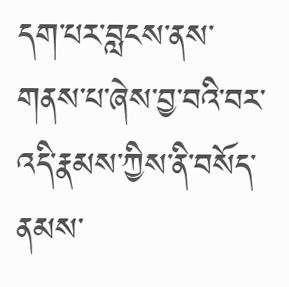དག་པར་བླངས་ནས་གནས་པ་ཞེས་བྱ་བའི་བར་འདི་རྣམས་ཀྱིས་ནི་བསོད་ནམས་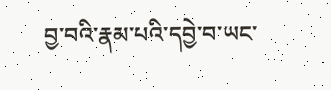བྱ་བའི་རྣམ་པའི་དབྱེ་བ་ཡང་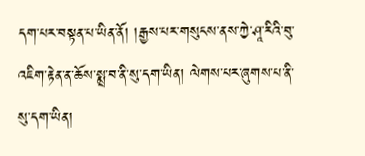དག་པར་བསྟན་པ་ཡིན་ནོ། །རྒྱས་པར་གསུངས་ནས་ཀྱེ་ཤཱ་རིའི་བུ་འཇིག་རྟེན་ན་ཆོས་སྨྲ་བ་ནི་སུ་དག་ཡིན། ལེགས་པར་ཞུགས་པ་ནི་སུ་དག་ཡིན།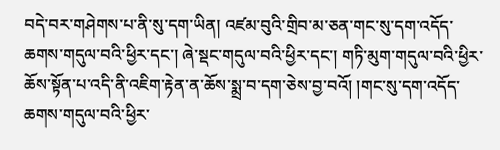བདེ་བར་གཤེགས་པ་ནི་སུ་དག་ཡིན། འཛམ་བུའི་གྲིབ་མ་ཅན་གང་སུ་དག་འདོད་ཆགས་གདུལ་བའི་ཕྱིར་དང་། ཞེ་སྡང་གདུལ་བའི་ཕྱིར་དང་། གཏི་མུག་གདུལ་བའི་ཕྱིར་ཆོས་སྟོན་པ་འདི་ནི་འཇིག་རྟེན་ན་ཆོས་སྨྲ་བ་དག་ཅེས་བྱ་བའོ། །གང་སུ་དག་འདོད་ཆགས་གདུལ་བའི་ཕྱིར་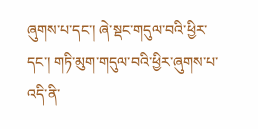ཞུགས་པ་དང་། ཞེ་སྡང་གདུལ་བའི་ཕྱིར་དང་། གཏི་མུག་གདུལ་བའི་ཕྱིར་ཞུགས་པ་འདི་ནི་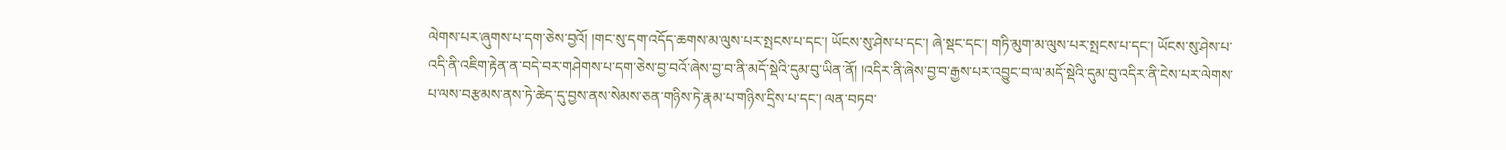ལེགས་པར་ཞུགས་པ་དག་ཅེས་བྱའོ། །གང་སུ་དག་འདོད་ཆགས་མ་ལུས་པར་སྤངས་པ་དང་། ཡོངས་སུ་ཤེས་པ་དང་། ཞེ་སྡང་དང་། གཏི་མུག་མ་ལུས་པར་སྤངས་པ་དང་། ཡོངས་སུ་ཤེས་པ་འདི་ནི་འཇིག་རྟེན་ན་བདེ་བར་གཤེགས་པ་དག་ཅེས་བྱ་བའོ་ཞེས་བྱ་བ་ནི་མདོ་སྡེའི་དུམ་བུ་ཡིན་ནོ། །འདིར་ནི་ཞེས་བྱ་བ་རྒྱས་པར་འབྱུང་བ་ལ་མདོ་སྡེའི་དུམ་བུ་འདིར་ནི་ངེས་པར་ལེགས་པ་ལས་བརྩམས་ནས་ཏེ་ཆེད་དུ་བྱས་ནས་སེམས་ཅན་གཉིས་ཏེ་རྣམ་པ་གཉིས་དྲིས་པ་དང་། ལན་བཏབ་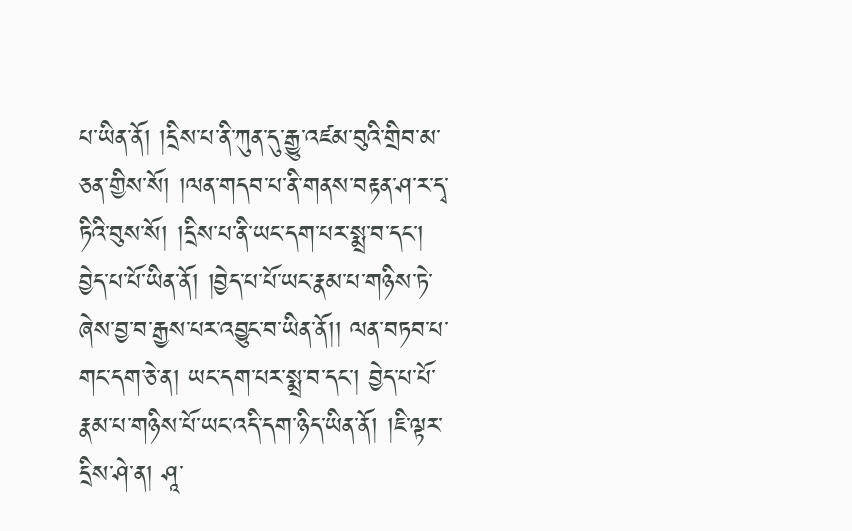པ་ཡིན་ནོ། །དྲིས་པ་ནི་ཀུན་དུ་རྒྱུ་འཛམ་བུའི་གྲིབ་མ་ཅན་གྱིས་སོ། །ལན་གདབ་པ་ནི་གནས་བརྟན་ཤ་ར་དྭ་ཏིའི་བུས་སོ། །དྲིས་པ་ནི་ཡང་དག་པར་སྨྲ་བ་དང་། བྱེད་པ་པོ་ཡིན་ནོ། །བྱེད་པ་པོ་ཡང་རྣམ་པ་གཉིས་ཏེ་ཞེས་བྱ་བ་རྒྱས་པར་འབྱུང་བ་ཡིན་ནོ།། ལན་བཏབ་པ་གང་དག་ཅེ་ན། ཡང་དག་པར་སྨྲ་བ་དང་། བྱེད་པ་པོ་རྣམ་པ་གཉིས་པོ་ཡང་འདི་དག་ཉིད་ཡིན་ནོ། །ཇི་ལྟར་དྲིས་ཤེ་ན། ཤཱ་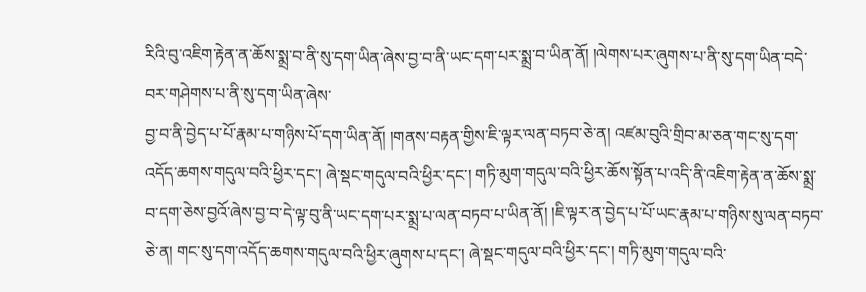རིའི་བུ་འཇིག་རྟེན་ན་ཆོས་སྨྲ་བ་ནི་སུ་དག་ཡིན་ཞེས་བྱ་བ་ནི་ཡང་དག་པར་སྨྲ་བ་ཡིན་ནོ། །ལེགས་པར་ཞུགས་པ་ནི་སུ་དག་ཡིན་བདེ་བར་གཤེགས་པ་ནི་སུ་དག་ཡིན་ཞེས་
བྱ་བ་ནི་བྱེད་པ་པོ་རྣམ་པ་གཉིས་པོ་དག་ཡིན་ནོ། །གནས་བརྟན་གྱིས་ཇི་ལྟར་ལན་བཏབ་ཅེ་ན། འཛམ་བུའི་གྲིབ་མ་ཅན་གང་སུ་དག་འདོད་ཆགས་གདུལ་བའི་ཕྱིར་དང་། ཞེ་སྡང་གདུལ་བའི་ཕྱིར་དང་། གཏི་མུག་གདུལ་བའི་ཕྱིར་ཆོས་སྟོན་པ་འདི་ནི་འཇིག་རྟེན་ན་ཆོས་སྨྲ་བ་དག་ཅེས་བྱའོ་ཞེས་བྱ་བ་དེ་ལྟ་བུ་ནི་ཡང་དག་པར་སྨྲ་པ་ལན་བཏབ་པ་ཡིན་ནོ། །ཇི་ལྟར་ན་བྱེད་པ་པོ་ཡང་རྣམ་པ་གཉིས་སུ་ལན་བཏབ་ཅེ་ན། གང་སུ་དག་འདོད་ཆགས་གདུལ་བའི་ཕྱིར་ཞུགས་པ་དང་། ཞེ་སྡང་གདུལ་བའི་ཕྱིར་དང་། གཏི་མུག་གདུལ་བའི་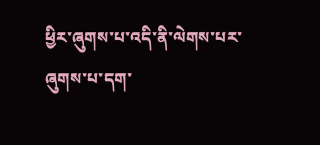ཕྱིར་ཞུགས་པ་འདི་ནི་ལེགས་པར་ཞུགས་པ་དག་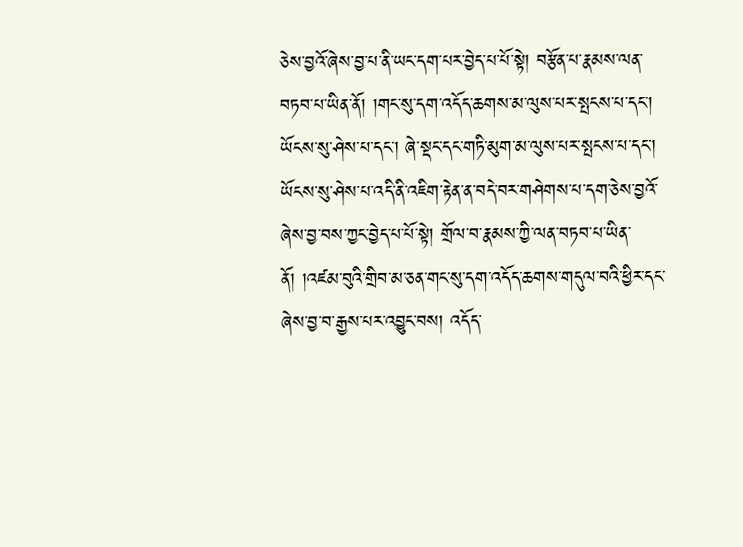ཅེས་བྱའོ་ཞེས་བྱ་པ་ནི་ཡང་དག་པར་བྱེད་པ་པོ་སྟེ། བརྩོན་པ་རྣམས་ལན་བཏབ་པ་ཡིན་ནོ། །གང་སུ་དག་འདོད་ཆགས་མ་ལུས་པར་སྤངས་པ་དང་། ཡོངས་སུ་ཤེས་པ་དང་། ཞེ་སྡང་དང་གཏི་མུག་མ་ལུས་པར་སྤངས་པ་དང་། ཡོངས་སུ་ཤེས་པ་འདི་ནི་འཇིག་རྟེན་ན་བདེ་བར་གཤེགས་པ་དག་ཅེས་བྱའོ་ཞེས་བྱ་བས་ཀྱང་བྱེད་པ་པོ་སྟེ། གྲོལ་བ་རྣམས་ཀྱི་ལན་བཏབ་པ་ཡིན་ནོ། །འཛམ་བུའི་གྲིབ་མ་ཅན་གང་སུ་དག་འདོད་ཆགས་གདུལ་བའི་ཕྱིར་དང་ཞེས་བྱ་བ་རྒྱས་པར་འབྱུང་བས། འདོད་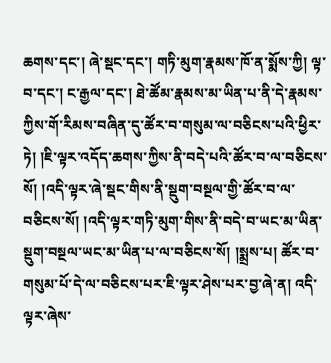ཆགས་དང་། ཞེ་སྡང་དང་། གཏི་མུག་རྣམས་ཁོ་ན་སྨོས་ཀྱི། ལྟ་བ་དང་། ང་རྒྱལ་དང་། ཐེ་ཚོམ་རྣམས་མ་ཡིན་པ་ནི་དེ་རྣམས་ཀྱིས་གོ་རིམས་བཞིན་དུ་ཚོར་བ་གསུམ་ལ་བཅིངས་པའི་ཕྱིར་ཏེ། །ཇི་ལྟར་འདོད་ཆགས་ཀྱིས་ནི་བདེ་པའི་ཚོར་བ་ལ་བཅིངས་སོ། །འདི་ལྟར་ཞེ་སྡང་གིས་ནི་སྡུག་བསྔལ་གྱི་ཚོར་བ་ལ་བཅིངས་སོ། །འདི་ལྟར་གཏི་མུག་གིས་ནི་བདེ་བ་ཡང་མ་ཡིན་སྡུག་བསྔལ་ཡང་མ་ཡིན་པ་ལ་བཅིངས་སོ། །སྨྲས་པ། ཚོར་བ་གསུམ་པོ་དེ་ལ་བཅིངས་པར་ཇི་ལྟར་ཤེས་པར་བྱ་ཞེ་ན། འདི་ལྟར་ཞེས་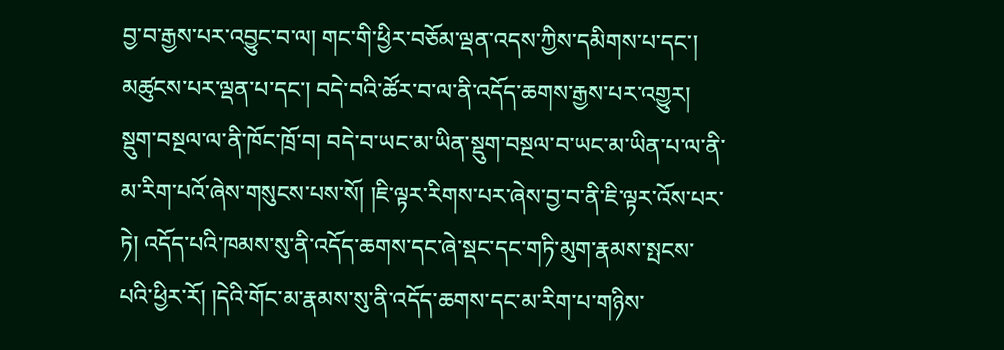བྱ་བ་རྒྱས་པར་འབྱུང་བ་ལ། གང་གི་ཕྱིར་བཅོམ་ལྡན་འདས་ཀྱིས་དམིགས་པ་དང་། མཚུངས་པར་ལྡན་པ་དང་། བདེ་བའི་ཚོར་བ་ལ་ནི་འདོད་ཆགས་རྒྱས་པར་འགྱུར། སྡུག་བསྔལ་ལ་ནི་ཁོང་ཁྲོ་བ། བདེ་བ་ཡང་མ་ཡིན་སྡུག་བསྔལ་བ་ཡང་མ་ཡིན་པ་ལ་ནི་མ་རིག་པའོ་ཞེས་གསུངས་པས་སོ། །ཇི་ལྟར་རིགས་པར་ཞེས་བྱ་བ་ནི་ཇི་ལྟར་འོས་པར་ཏེ། འདོད་པའི་ཁམས་སུ་ནི་འདོད་ཆགས་དང་ཞེ་སྡང་དང་གཏི་མུག་རྣམས་སྤངས་པའི་ཕྱིར་རོ། །དེའི་གོང་མ་རྣམས་སུ་ནི་འདོད་ཆགས་དང་མ་རིག་པ་གཉིས་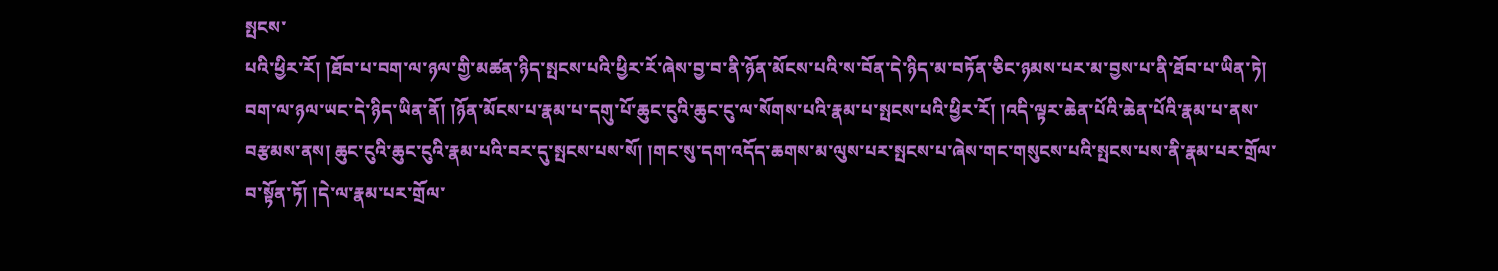སྤངས་
པའི་ཕྱིར་རོ། །ཐོབ་པ་བག་ལ་ཉལ་གྱི་མཚན་ཉིད་སྤངས་པའི་ཕྱིར་རོ་ཞེས་བྱ་བ་ནི་ཉོན་མོངས་པའི་ས་བོན་དེ་ཉིད་མ་བཏོན་ཅིང་ཉམས་པར་མ་བྱས་པ་ནི་ཐོབ་པ་ཡིན་ཏེ། བག་ལ་ཉལ་ཡང་དེ་ཉིད་ཡིན་ནོ། །ཉོན་མོངས་པ་རྣམ་པ་དགུ་པོ་ཆུང་ངུའི་ཆུང་ངུ་ལ་སོགས་པའི་རྣམ་པ་སྤངས་པའི་ཕྱིར་རོ། །འདི་ལྟར་ཆེན་པོའི་ཆེན་པོའི་རྣམ་པ་ནས་བརྩམས་ནས། ཆུང་ངུའི་ཆུང་ངུའི་རྣམ་པའི་བར་དུ་སྤངས་པས་སོ། །གང་སུ་དག་འདོད་ཆགས་མ་ལུས་པར་སྤངས་པ་ཞེས་གང་གསུངས་པའི་སྤངས་པས་ནི་རྣམ་པར་གྲོལ་བ་སྟོན་ཏོ། །དེ་ལ་རྣམ་པར་གྲོལ་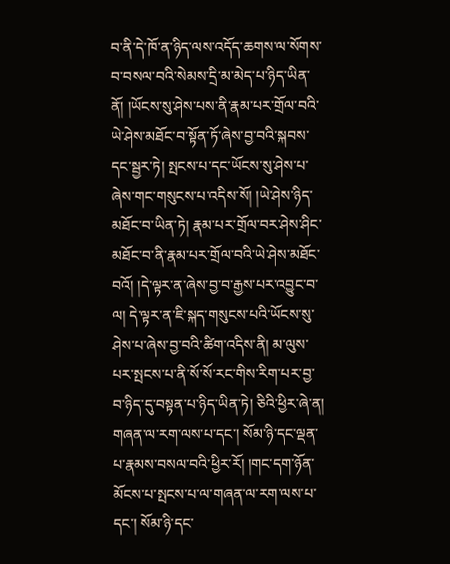བ་ནི་དེ་ཁོ་ན་ཉིད་ལས་འདོད་ཆགས་ལ་སོགས་བ་བསལ་བའི་སེམས་དྲི་མ་མེད་པ་ཉིད་ཡིན་ནོ། །ཡོངས་སུ་ཤེས་པས་ནི་རྣམ་པར་གྲོལ་བའི་ཡེ་ཤེས་མཐོང་བ་སྟོན་ཏོ་ཞེས་བྱ་བའི་སྐབས་དང་སྦྱར་ཏེ། སྤངས་པ་དང་ཡོངས་སུ་ཤེས་པ་ཞེས་གང་གསུངས་པ་འདིས་སོ། །ཡེ་ཤེས་ཉིད་མཐོང་བ་ཡིན་ཏེ། རྣམ་པར་གྲོལ་བར་ཤེས་ཤིང་མཐོང་བ་ནི་རྣམ་པར་གྲོལ་བའི་ཡེ་ཤེས་མཐོང་བའོ། །དེ་ལྟར་ན་ཞེས་བྱ་བ་རྒྱས་པར་འབྱུང་བ་ལ། དེ་ལྟར་ན་ཇི་སྐད་གསུངས་པའི་ཡོངས་སུ་ཤེས་པ་ཞེས་བྱ་བའི་ཚིག་འདིས་ནི། མ་ལུས་པར་སྤངས་པ་ནི་སོ་སོ་རང་གིས་རིག་པར་བྱ་བ་ཉིད་དུ་བསྟན་པ་ཉིད་ཡིན་ཏེ། ཅིའི་ཕྱིར་ཞེ་ན། གཞན་ལ་རག་ལས་པ་དང་། སོམ་ཉི་དང་ལྡན་པ་རྣམས་བསལ་བའི་ཕྱིར་རོ། །གང་དག་ཉོན་མོངས་པ་སྤངས་པ་ལ་གཞན་ལ་རག་ལས་པ་དང་། སོམ་ཉི་དང་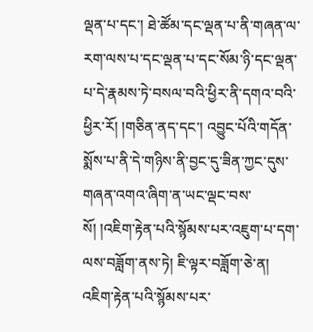ལྡན་པ་དང་། ཐེ་ཚོམ་དང་ལྡན་པ་ནི་གཞན་ལ་རག་ལས་པ་དང་ལྡན་པ་དང་སོམ་ཉི་དང་ལྡན་པ་དེ་རྣམས་ཏེ་བསལ་བའི་ཕྱིར་ནི་དགའ་བའི་ཕྱིར་རོ། །གཅིན་ནད་དང་། འབྱུང་པོའི་གདོན་སྨོས་པ་ནི་དེ་གཉིས་ནི་བྱང་དུ་ཟིན་ཀྱང་དུས་གཞན་འགའ་ཞིག་ན་ཡང་ལྡང་བས་སོ། །འཇིག་རྟེན་པའི་སྙོམས་པར་འཇུག་པ་དག་ལས་བཟློག་ནས་ཏེ། ཇི་ལྟར་བཟློག་ཅེ་ན། འཇིག་རྟེན་པའི་སྙོམས་པར་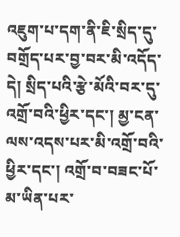འཇུག་པ་དག་ནི་ཇི་སྲིད་དུ་བགྲོད་པར་བྱ་བར་མི་འདོད་དེ། སྲིད་པའི་རྩེ་མོའི་བར་དུ་འགྲོ་བའི་ཕྱིར་དང་། མྱ་ངན་ལས་འདས་པར་མི་འགྲོ་བའི་ཕྱིར་དང་། འགྲོ་བ་བཟང་པོ་མ་ཡིན་པར་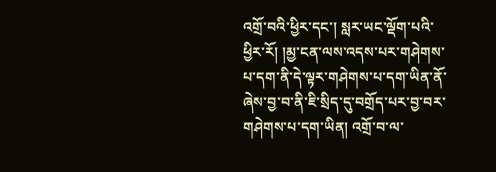འགྲོ་བའི་ཕྱིར་དང་། སླར་ཡང་ལྡོག་པའི་ཕྱིར་རོ། །མྱ་ངན་ལས་འདས་པར་གཤེགས་པ་དག་ནི་དེ་ལྟར་གཤེགས་པ་དག་ཡིན་ནོ་ཞེས་བྱ་བ་ནི་ཇི་སྲིད་དུ་བགྲོད་པར་བྱ་བར་གཤེགས་པ་དག་ཡིན། འགྲོ་བ་ལ་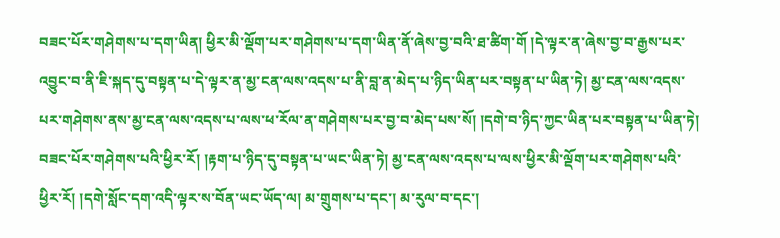བཟང་པོར་གཤེགས་པ་དག་ཡིན། ཕྱིར་མི་ལྡོག་པར་གཤེགས་པ་དག་ཡིན་ནོ་ཞེས་བྱ་བའི་ཐ་ཚིག་གོ །དེ་ལྟར་ན་ཞེས་བྱ་བ་རྒྱས་པར་འབྱུང་བ་ནི་ཇི་སྐད་དུ་བསྟན་པ་དེ་ལྟར་ན་མྱ་ངན་ལས་འདས་པ་ནི་བླ་ན་མེད་པ་ཉིད་ཡིན་པར་བསྟན་པ་ཡིན་ཏེ། མྱ་ངན་ལས་འདས་པར་གཤེགས་ནས་མྱ་ངན་ལས་འདས་པ་ལས་ཕ་རོལ་ན་གཤེགས་པར་བྱ་བ་མེད་པས་སོ། །དགེ་བ་ཉིད་ཀྱང་ཡིན་པར་བསྟན་པ་ཡིན་ཏེ། བཟང་པོར་གཤེགས་པའི་ཕྱིར་རོ། །རྟག་པ་ཉིད་དུ་བསྟན་པ་ཡང་ཡིན་ཏེ། མྱ་ངན་ལས་འདས་པ་ལས་ཕྱིར་མི་ལྡོག་པར་གཤེགས་པའི་ཕྱིར་རོ། །དགེ་སློང་དག་འདི་ལྟར་ས་བོན་ཡང་ཡོད་ལ། མ་གྲུགས་པ་དང་། མ་རུལ་བ་དང་།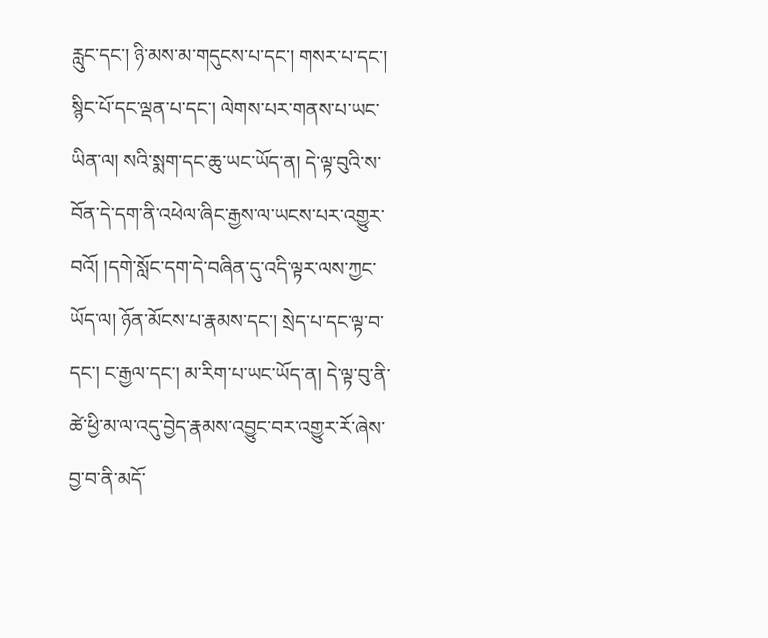རླུང་དང་། ཉི་མས་མ་གདུངས་པ་དང་། གསར་པ་དང་། སྙིང་པོ་དང་ལྡན་པ་དང་། ལེགས་པར་གནས་པ་ཡང་ཡིན་ལ། སའི་སྨག་དང་ཆུ་ཡང་ཡོད་ན། དེ་ལྟ་བུའི་ས་བོན་དེ་དག་ནི་འཕེལ་ཞིང་རྒྱས་ལ་ཡངས་པར་འགྱུར་བའོ། །དགེ་སློང་དག་དེ་བཞིན་དུ་འདི་ལྟར་ལས་ཀྱང་ཡོད་ལ། ཉོན་མོངས་པ་རྣམས་དང་། སྲེད་པ་དང་ལྟ་བ་དང་། ང་རྒྱལ་དང་། མ་རིག་པ་ཡང་ཡོད་ན། དེ་ལྟ་བུ་ནི་ཚེ་ཕྱི་མ་ལ་འདུ་བྱེད་རྣམས་འབྱུང་བར་འགྱུར་རོ་ཞེས་བྱ་བ་ནི་མདོ་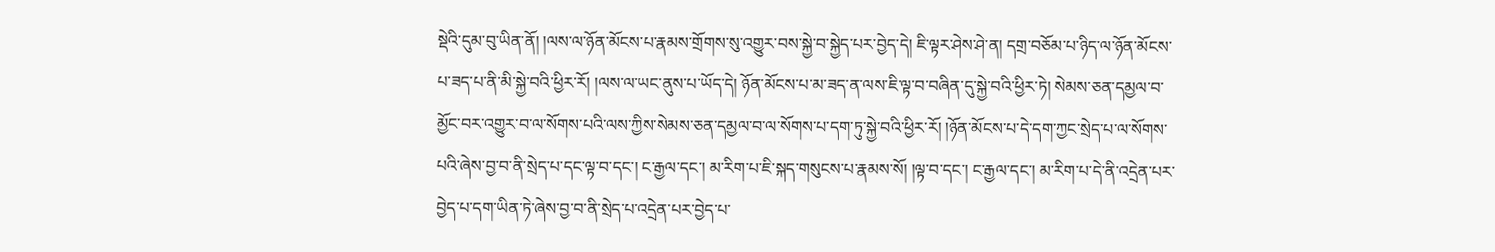སྡེའི་དུམ་བུ་ཡིན་ནོ། །ལས་ལ་ཉོན་མོངས་པ་རྣམས་གྲོགས་སུ་འགྱུར་བས་སྐྱེ་བ་སྐྱེད་པར་བྱེད་དེ། ཇི་ལྟར་ཤེས་ཤེ་ན། དགྲ་བཅོམ་པ་ཉིད་ལ་ཉོན་མོངས་པ་ཟད་པ་ནི་མི་སྐྱེ་བའི་ཕྱིར་རོ། །ལས་ལ་ཡང་ནུས་པ་ཡོད་དེ། ཉོན་མོངས་པ་མ་ཟད་ན་ལས་ཇི་ལྟ་བ་བཞིན་དུ་སྐྱེ་བའི་ཕྱིར་ཏེ། སེམས་ཅན་དམྱལ་བ་མྱོང་བར་འགྱུར་བ་ལ་སོགས་པའི་ལས་ཀྱིས་སེམས་ཅན་དམྱལ་བ་ལ་སོགས་པ་དག་ཏུ་སྐྱེ་བའི་ཕྱིར་རོ། །ཉོན་མོངས་པ་དེ་དག་ཀྱང་སྲེད་པ་ལ་སོགས་པའི་ཞེས་བྱ་བ་ནི་སྲེད་པ་དང་ལྟ་བ་དང་། ང་རྒྱལ་དང་། མ་རིག་པ་ཇི་སྐད་གསུངས་པ་རྣམས་སོ། །ལྟ་བ་དང་། ང་རྒྱལ་དང་། མ་རིག་པ་དེ་ནི་འདྲེན་པར་བྱེད་པ་དག་ཡིན་ཏེ་ཞེས་བྱ་བ་ནི་སྲེད་པ་འདྲེན་པར་བྱེད་པ་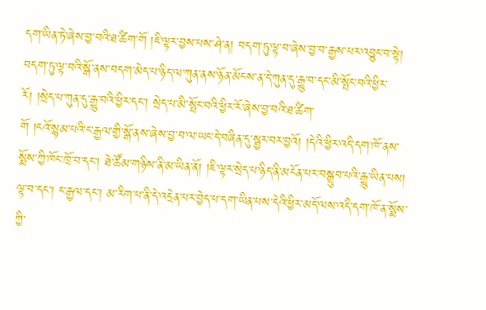དག་ཡིན་ཏེ་ཞེས་བྱ་བའི་ཐ་ཚིག་གོ །ཇི་ལྟར་བྱས་པས་ཤེ་ན། བདག་ཏུ་ལྟ་བ་ཞེས་བྱ་བ་རྒྱས་པར་འབྱུང་བ་སྟེ། བདག་ཏུ་ལྟ་བའི་སྒོ་ནས་བདག་མེད་པ་ཉིད་ལ་ཀུན་ནས་ཉོན་མོངས་ན་དེ་ཀུན་དུ་རྒྱུ་བ་དང་མི་སྤོང་བའི་ཕྱིར་རོ། །སྲེད་པ་ཀུན་དུ་རྒྱུ་བའི་ཕྱིར་དང་། སྲེད་པ་མི་སྤོང་བའི་ཕྱིར་རོ་ཞེས་བྱ་བའི་ཐ་ཚིག་
གོ །ངའོ་སྙམ་པའི་ང་རྒྱལ་གྱི་སྒོ་ནས་ཞེས་བྱ་བ་ལ་ཡང་དེ་བཞིན་དུ་སྦྱར་བར་བྱའོ། །དེའི་ཕྱིར་འདི་དག་ཁོ་ནས་སྨོས་ཀྱི་ཁོང་ཁྲོ་བ་དང་། ཐེ་ཚོམ་གཉིས་ནི་མ་ཡིན་ནོ། །ཇི་ལྟར་སྲེད་པ་ཉིད་ནི་མངོན་པར་བསྒྲུབ་པའི་རྒྱུ་ཡིན་པས། ལྟ་བ་དང་། ང་རྒྱལ་དང་། མ་རིག་པ་ནི་དེ་འདྲེན་པར་བྱེད་པ་དག་ཡིན་པས་དེའི་ཕྱིར་མདོ་ལས་འདི་དག་ཁོ་ན་སྨོས་ཀྱི་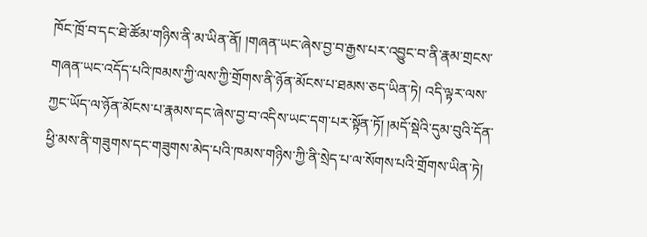ཁོང་ཁྲོ་བ་དང་ཐེ་ཚོམ་གཉིས་ནི་མ་ཡིན་ནོ། །གཞན་ཡང་ཞེས་བྱ་བ་རྒྱས་པར་འབྱུང་བ་ནི་རྣམ་གྲངས་གཞན་ཡང་འདོད་པའི་ཁམས་ཀྱི་ལས་ཀྱི་གྲོགས་ནི་ཉོན་མོངས་པ་ཐམས་ཅད་ཡིན་ཏེ། འདི་ལྟར་ལས་ཀྱང་ཡོད་ལ་ཉོན་མོངས་པ་རྣམས་དང་ཞེས་བྱ་བ་འདིས་ཡང་དག་པར་སྟོན་ཏོ། །མདོ་སྡེའི་དུམ་བུའི་དོན་ཕྱི་མས་ནི་གཟུགས་དང་གཟུགས་མེད་པའི་ཁམས་གཉིས་ཀྱི་ནི་སྲེད་པ་ལ་སོགས་པའི་གྲོགས་ཡིན་ཏེ།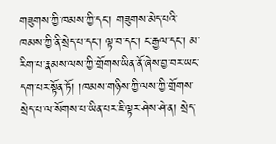གཟུགས་ཀྱི་ཁམས་ཀྱི་དང་། གཟུགས་མེད་པའི་ཁམས་ཀྱི་ནི་སྲེད་པ་དང་། ལྟ་བ་དང་། ང་རྒྱལ་དང་། མ་རིག་པ་རྣམས་ལས་ཀྱི་གྲོགས་ཡིན་ནོ་ཞེས་བྱ་བར་ཡང་དག་པར་སྟོན་ཏོ། །ཁམས་གཉིས་ཀྱི་ལས་ཀྱི་གྲོགས་སྲེད་པ་ལ་སོགས་པ་ཡིན་པར་ཇི་ལྟར་ཤེས་ཤེ་ན། སྲེད་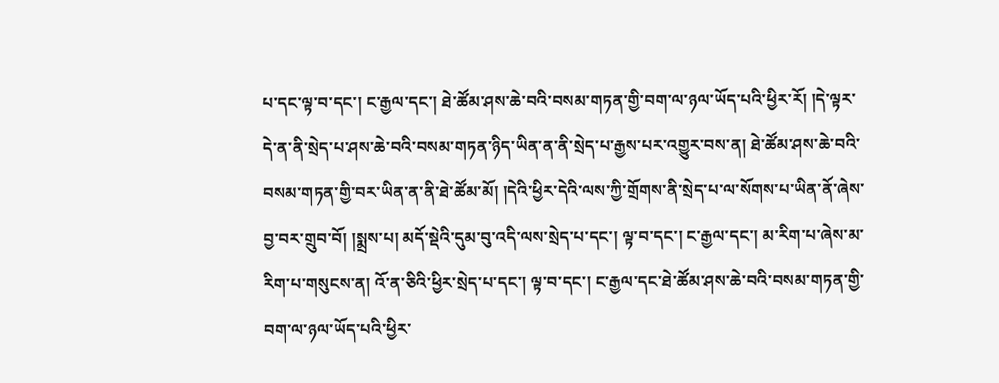པ་དང་ལྟ་བ་དང་། ང་རྒྱལ་དང་། ཐེ་ཚོམ་ཤས་ཆེ་བའི་བསམ་གཏན་གྱི་བག་ལ་ཉལ་ཡོད་པའི་ཕྱིར་རོ། །དེ་ལྟར་དེ་ན་ནི་སྲེད་པ་ཤས་ཆེ་བའི་བསམ་གཏན་ཉིད་ཡིན་ན་ནི་སྲེད་པ་རྒྱས་པར་འགྱུར་བས་ན། ཐེ་ཚོམ་ཤས་ཆེ་བའི་བསམ་གཏན་གྱི་བར་ཡིན་ན་ནི་ཐེ་ཚོམ་མོ། །དེའི་ཕྱིར་དེའི་ལས་ཀྱི་གྲོགས་ནི་སྲེད་པ་ལ་སོགས་པ་ཡིན་ནོ་ཞེས་བྱ་བར་གྲུབ་བོ། །སྨྲས་པ། མདོ་སྡེའི་དུམ་བུ་འདི་ལས་སྲེད་པ་དང་། ལྟ་བ་དང་། ང་རྒྱལ་དང་། མ་རིག་པ་ཞེས་མ་རིག་པ་གསུངས་ན། འོ་ན་ཅིའི་ཕྱིར་སྲེད་པ་དང་། ལྟ་བ་དང་། ང་རྒྱལ་དང་ཐེ་ཚོམ་ཤས་ཆེ་བའི་བསམ་གཏན་གྱི་བག་ལ་ཉལ་ཡོད་པའི་ཕྱིར་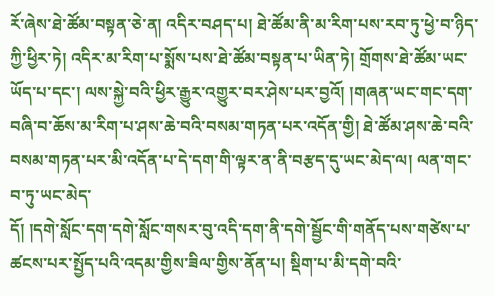རོ་ཞེས་ཐེ་ཚོམ་བསྟན་ཅེ་ན། འདིར་བཤད་པ། ཐེ་ཚོམ་ནི་མ་རིག་པས་རབ་ཏུ་ཕྱེ་བ་ཉིད་ཀྱི་ཕྱིར་ཏེ། འདིར་མ་རིག་པ་སྨོས་པས་ཐེ་ཚོམ་བསྟན་པ་ཡིན་ཏེ། གྲོགས་ཐེ་ཚོམ་ཡང་ཡོད་པ་དང་། ལས་སྐྱེ་བའི་ཕྱིར་རྒྱུར་འགྱུར་བར་ཤེས་པར་བྱའོ། །གཞན་ཡང་གང་དག་བཞི་བ་ཆོས་མ་རིག་པ་ཤས་ཆེ་བའི་བསམ་གཏན་པར་འདོན་གྱི། ཐེ་ཚོམ་ཤས་ཆེ་བའི་བསམ་གཏན་པར་མི་འདོན་པ་དེ་དག་གི་ལྟར་ན་ནི་བརྩད་དུ་ཡང་མེད་ལ། ལན་གང་བ་ཏུ་ཡང་མེད་
དོ། །དགེ་སློང་དག་དགེ་སློང་གསར་བུ་འདི་དག་ནི་དགེ་སྦྱོང་གི་གནོད་པས་གཙེས་པ་ཚངས་པར་སྤྱོད་པའི་འདམ་གྱིས་ཟིལ་གྱིས་ནོན་པ། སྡིག་པ་མི་དགེ་བའི་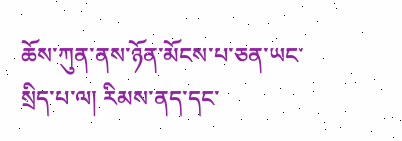ཆོས་ཀུན་ནས་ཉོན་མོངས་པ་ཅན་ཡང་སྲིད་པ་ལ། རིམས་ནད་དང་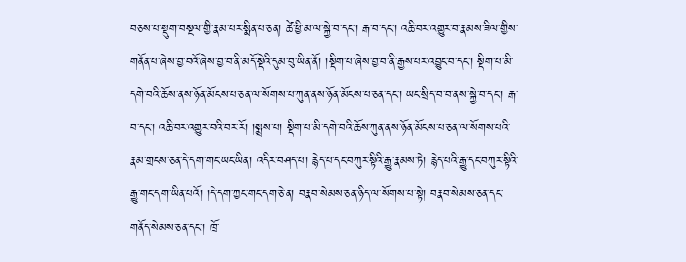བཅས་པ་སྡུག་བསྔལ་གྱི་རྣམ་པར་སྨིན་པ་ཅན། ཚེ་ཕྱི་མ་ལ་སྐྱེ་བ་དང་། རྒ་བ་དང་། འཆི་བར་འགྱུར་བ་རྣམས་ཟིལ་གྱིས་གནོན་པ་ཞེས་བྱ་བའོ་ཞེས་བྱ་བ་ནི་མདོ་སྡེའི་དུམ་བུ་ཡིན་ནོ། །སྡིག་པ་ཞེས་བྱ་བ་ནི་རྒྱས་པར་འབྱུང་བ་དང་། སྡིག་པ་མི་དགེ་བའི་ཆོས་ནས་ཉོན་མོངས་པ་ཅན་ལ་སོགས་པ་ཀུན་ནས་ཉོན་མོངས་པ་ཅན་དང་། ཡང་སྲིད་བ་བ་ནས་སྐྱེ་བ་དང་། རྒ་བ་དང་། འཆི་བར་འགྱུར་བའི་བར་རོ། །སྨྲས་པ། སྡིག་པ་མི་དགེ་བའི་ཆོས་ཀུན་ནས་ཉོན་མོངས་པ་ཅན་ལ་སོགས་པའི་རྣམ་གྲངས་ཅན་དེ་དག་གང་ཡང་ཡིན། འདིར་བཤད་པ། རྙེད་པ་དང་བཀུར་སྟིའི་རྒྱུ་རྣམས་ཏེ། རྙེད་པའི་རྒྱུ་དང་བཀུར་སྟིའི་རྒྱུ་གང་དག་ཡིན་པའོ། །དེ་དག་ཀྱང་གང་དག་ཅེ་ན། བརྣབ་སེམས་ཅན་ཉིད་ལ་སོགས་པ་སྟེ། བརྣབ་སེམས་ཅན་དང་གནོད་སེམས་ཅན་དང་། ཁྲོ་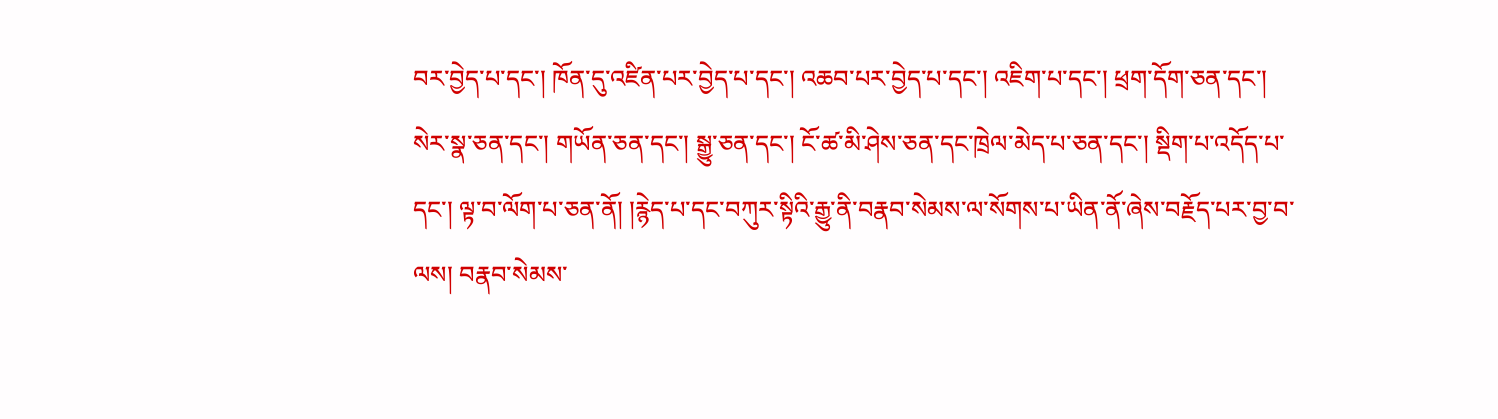བར་བྱེད་པ་དང་། ཁོན་དུ་འཛིན་པར་བྱེད་པ་དང་། འཆབ་པར་བྱེད་པ་དང་། འཇིག་པ་དང་། ཕྲག་དོག་ཅན་དང་། སེར་སྣ་ཅན་དང་། གཡོན་ཅན་དང་། སྒྱུ་ཅན་དང་། ངོ་ཚ་མི་ཤེས་ཅན་དང་ཁྲེལ་མེད་པ་ཅན་དང་། སྡིག་པ་འདོད་པ་དང་། ལྟ་བ་ལོག་པ་ཅན་ནོ། །རྙེད་པ་དང་བཀུར་སྟིའི་རྒྱུ་ནི་བརྣབ་སེམས་ལ་སོགས་པ་ཡིན་ནོ་ཞེས་བརྗོད་པར་བྱ་བ་ལས། བརྣབ་སེམས་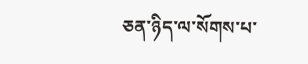ཅན་ཉིད་ལ་སོགས་པ་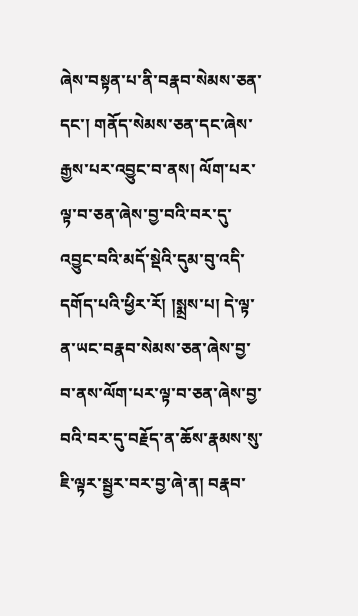ཞེས་བསྟན་པ་ནི་བརྣབ་སེམས་ཅན་དང་། གནོད་སེམས་ཅན་དང་ཞེས་རྒྱས་པར་འབྱུང་བ་ནས། ལོག་པར་ལྟ་བ་ཅན་ཞེས་བྱ་བའི་བར་དུ་འབྱུང་བའི་མདོ་སྡེའི་དུམ་བུ་འདི་དགོད་པའི་ཕྱིར་རོ། །སྨྲས་པ། དེ་ལྟ་ན་ཡང་བརྣབ་སེམས་ཅན་ཞེས་བྱ་བ་ནས་ལོག་པར་ལྟ་བ་ཅན་ཞེས་བྱ་བའི་བར་དུ་བརྗོད་ན་ཆོས་རྣམས་སུ་ཇི་ལྟར་སྦྱར་བར་བྱ་ཞེ་ན། བརྣབ་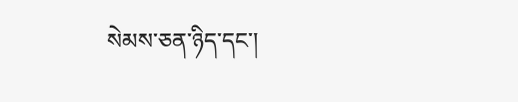སེམས་ཅན་ཉིད་དང་།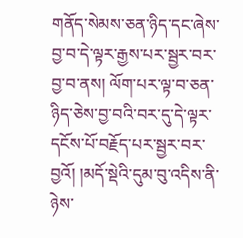གནོད་སེམས་ཅན་ཉིད་དང་ཞེས་བྱ་བ་དེ་ལྟར་རྒྱས་པར་སྦྱར་བར་བྱ་བ་ནས། ལོག་པར་ལྟ་བ་ཅན་ཉིད་ཅེས་བྱ་བའི་བར་དུ་དེ་ལྟར་དངོས་པོ་བརྗོད་པར་སྦྱར་བར་བྱའོ། །མདོ་སྡེའི་དུམ་བུ་འདིས་ནི་ཉེས་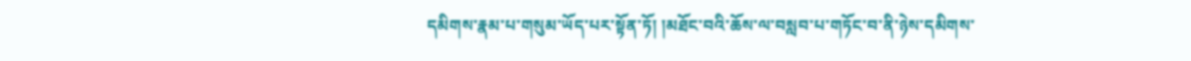དམིགས་རྣམ་པ་གསུམ་ཡོད་པར་སྟོན་ཏོ། །མཐོང་བའི་ཆོས་ལ་བསླབ་པ་གཏོང་བ་ནི་ཉེས་དམིགས་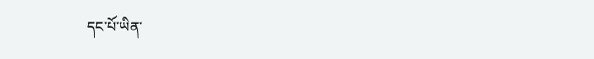དང་པོ་ཡིན་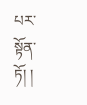པར་སྟོན་ཏོ། །